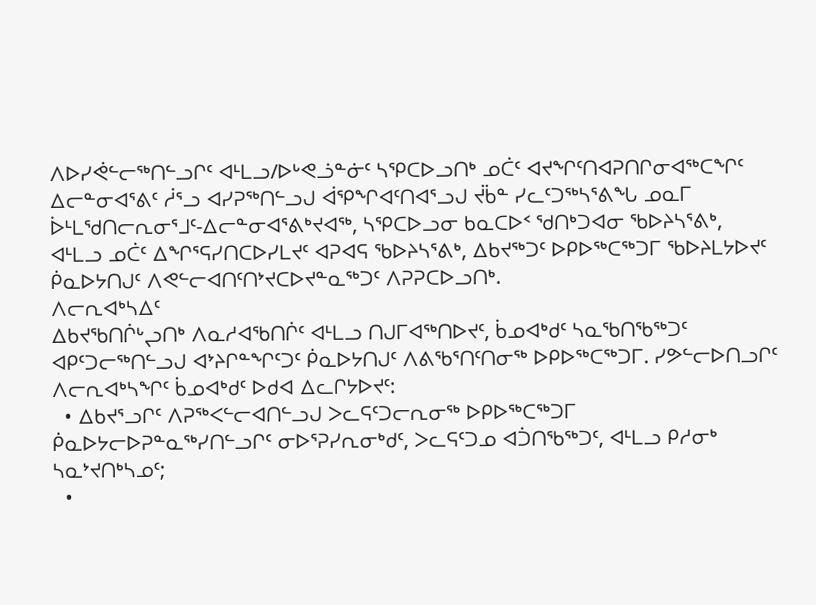ᐱᐅᓯᕚᓪᓕᖅᑎᓪᓗᒋᑦ ᐊᒻᒪᓗ/ᐅᒡᕙᓘᓐᓃᑦ ᓴᕿᑕᐅᓗᑎᒃ ᓄᑖᑦ ᐊᔪᖏᑦᑎᐊᕈᑎᒋᓂᐊᖅᑕᖏᑦ ᐃᓕᓐᓂᐊᕐᕕᑦ ᓲᕐᓗ ᐊᓯᕈᖅᑎᓪᓗᒍ ᐋᕿᖏᐊᑦᑎᐊᕐᓗᒍ ᔫᑳᓐ ᓯᓚᑦᑐᖅᓴᕐᕕᖓ ᓄᓇᒥ ᐆᒻᒪᖁᑎᓕᕆᓂᕐᒧᑦ-ᐃᓕᓐᓂᐊᕐᕕᒃᔪᐊᖅ, ᓴᕿᑕᐅᓗᓂ ᑲᓇᑕᐅᑉ ᖁᑎᒃᑐᐊᓂ ᖃᐅᔨᓴᕐᕕᒃ, ᐊᒻᒪᓗ ᓄᑖᑦ ᐃᖏᕐᕋᓯᑎᑕᐅᓯᒪᔪᑦ ᐊᕈᐊᕋ ᖃᐅᔨᓴᕐᕕᒃ, ᐃᑲᔪᖅᑐᑦ ᐅᑭᐅᖅᑕᖅᑐᒥ ᖃᐅᔨᒪᔭᐅᔪᑦ ᑮᓇᐅᔭᑎᒍᑦ ᐱᕙᓪᓕᐊᑎᑦᑎᔾᔪᑕᐅᔪᓐᓇᖅᑐᑦ ᐱᕈᕈᑕᐅᓗᑎᒃ.
ᐱᓕᕆᐊᒃᓴᐃᑦ
ᐃᑲᔪᖃᑎᒌᒡᖢᑎᒃ ᐱᓇᓱᐊᖃᑎᒌᑦ ᐊᒻᒪᓗ ᑎᒍᒥᐊᖅᑎᐅᔪᑦ, ᑳᓄᐊᒃᑯᑦ ᓴᓇᖃᑎᖃᖅᑐᑦ ᐊᑭᑦᑐᓕᖅᑎᓪᓗᒍ ᐊᔾᔨᒋᓐᖏᑦᑐᑦ ᑮᓇᐅᔭᑎᒍᑦ ᐱᕕᖃᕐᑎᑦᑎᓂᖅ ᐅᑭᐅᖅᑕᖅᑐᒥ. ᓯᕗᓪᓕᐅᑎᓗᒋᑦ ᐱᓕᕆᐊᒃᓴᖏᑦ ᑳᓄᐊᒃᑯᑦ ᐅᑯᐊ ᐃᓚᒋᔭᐅᔪᑦ:
  • ᐃᑲᔪᕐᓗᒋᑦ ᐱᕈᖅᐸᓪᓕᐊᑎᓪᓗᒍ ᐳᓚᕋᑦᑐᓕᕆᓂᖅ ᐅᑭᐅᖅᑕᖅᑐᒥ ᑮᓇᐅᔭᓕᐅᕈᓐᓇᖅᓯᑎᓪᓗᒋᑦ ᓂᐅᕐᕈᓯᕆᓂᒃᑯᑦ, ᐳᓚᕋᑦᑐᓄ ᐊᑑᑎᖃᖅᑐᑦ, ᐊᒻᒪᓗ ᑭᓱᓂᒃ ᓴᓇᔾᔪᑎᒃᓴᓄᑦ;
  •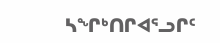ᓴᖏᒃᑎᒋᐊᕐᓗᒋᑦ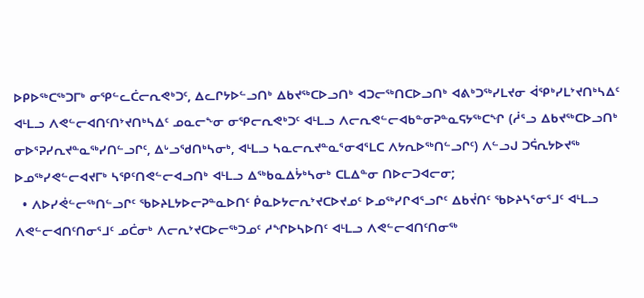ᐅᑭᐅᖅᑕᖅᑐᒥᒃ ᓂᕿᓪᓚᑖᓕᕆᕙᒃᑐᑦ, ᐃᓚᒋᔭᐅᓪᓗᑎᒃ ᐃᑲᔪᖅᑕᐅᓗᑎᒃ ᐊᑐᓕᖅᑎᑕᐅᓗᑎᒃ ᐊᕕᒃᑐᖅᓯᒪᔪᓂ ᐋᕿᒃᓯᒪᔾᔪᑎᒃᓴᐃᑦ ᐊᒻᒪᓗ ᐱᕙᓪᓕᐊᑎᑦᑎᔾᔪᑎᒃᓴᐃᑦ ᓄᓇᓕᖕᓂ ᓂᕿᓕᕆᕙᒃᑐᑦ ᐊᒻᒪᓗ ᐱᓕᕆᕙᓪᓕᐊᑲᓐᓂᕈᓐᓇᕋᔭᖅᑕᖏ (ᓲᕐᓗ ᐃᑲᔪᖅᑕᐅᓗᑎᒃ ᓂᐅᕐᕈᓯᕆᔪᓐᓇᖅᓯᑎᓪᓗᒋᑦ, ᐃᒡᓗᖁᑎᒃᓴᓂᒃ, ᐊᒻᒪᓗ ᓴᓇᓕᕆᔪᓐᓇᕐᓂᐊᕐᒪᑕ ᐱᔭᕆᐅᖅᑎᓪᓗᒋᑦ) ᐱᓪᓗᒍ ᑐᕌᕆᔭᐅᔪᖅ ᐅᓄᖅᓯᕙᓪᓕᐊᔪᒥᒃ ᓴᕿᑦᑎᕙᓪᓕᐊᓗᑎᒃ ᐊᒻᒪᓗ ᐃᖅᑲᓇᐃᔮᒃᓴᓂᒃ ᑕᒪᐃᓐᓂ ᑎᐅᓕᑐᐊᓕᓂ;
  • ᐱᐅᓯᕚᓪᓕᖅᑎᓪᓗᒋᑦ ᖃᐅᔨᒪᔭᐅᓕᕈᓐᓇᐅᑎᑦ ᑮᓇᐅᔭᓕᕆᔾᔪᑕᐅᔪᓄᑦ ᐅᓄᖅᓯᒋᐊᕐᓗᒋᑦ ᐃᑲᔫᑎᑦ ᖃᐅᔨᓴᕐᓂᕐᒧᑦ ᐊᒻᒪᓗ ᐱᕙᓪᓕᐊᑎᑦᑎᓂᕐᒧᑦ ᓄᑖᓂᒃ ᐱᓕᕆᔾᔪᑕᐅᓕᖅᑐᓄᑦ ᓱᖏᐅᓴᐅᑎᑦ ᐊᒻᒪᓗ ᐱᕙᓪᓕᐊᑎᑦᑎᓂᖅ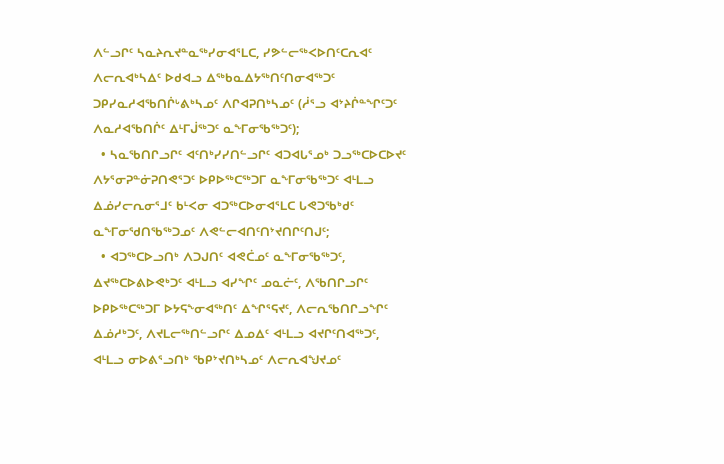ᐱᓪᓗᒋᑦ ᓴᓇᔨᕆᔪᓐᓇᖅᓯᓂᐊᕐᒪᑕ, ᓯᕗᓪᓕᖅᐸᐅᑎᑦᑕᕆᐊᑦ ᐱᓕᕆᐊᒃᓴᐃᑦ ᐅᑯᐊᓗ ᐃᖅᑲᓇᐃᔭᖅᑎᑦᑎᓂᐊᖅᑐᑦ ᑐᑭᓯᓇᓱᐊᖃᑎᒌᒡᕕᒃᓴᓄᑦ ᐱᒋᐊᕈᑎᒃᓴᓄᑦ (ᓲᕐᓗ ᐊᔾᔨᒌᓐᖏᑦᑐᑦ ᐱᓇᓱᐊᖃᑎᒌᑦ ᐃᒻᒥᒎᖅᑐᑦ ᓇᖕᒥᓂᖃᖅᑐᑦ);
  • ᓴᓇᖃᑎᒋᓗᒋᑦ ᐊᑦᑎᒃᓯᓯᑎᓪᓗᒋᑦ ᐊᑐᐊᒐᕐᓄᒃ ᑐᓗᖅᑕᐅᑕᐅᔪᑦ ᐱᔭᕐᓂᕈᓐᓃᕈᑎᕙᕐᑐᑦ ᐅᑭᐅᖅᑕᖅᑐᒥ ᓇᖕᒥᓂᖃᖅᑐᑦ ᐊᒻᒪᓗ ᐃᓅᓯᓕᕆᓂᕐᒧᑦ ᑲᒻᐸᓂ ᐊᑐᖅᑕᐅᓂᐊᕐᒪᑕ ᒐᕙᑐᖃᒃᑯᑦ ᓇᖕᒥᓂᖁᑎᖃᖅᑐᓄᑦ ᐱᕙᓪᓕᐊᑎᑦᑎᔾᔪᑎᒋᑦᑎᒍᑦ;
  • ᐊᑐᖅᑕᐅᓗᑎᒃ ᐱᑐᒍᑎᑦ ᐊᕙᑖᓄᑦ ᓇᖕᒥᓂᖃᖅᑐᑦ, ᐃᔪᖅᑕᐅᕕᐅᕙᒃᑐᑦ ᐊᒻᒪᓗ ᐊᓯᖏᑦ ᓄᓇᓖᑦ, ᐱᖃᑎᒋᓗᒋᑦ ᐅᑭᐅᖅᑕᖅᑐᒥ ᐅᔭᕋᖕᓂᐊᖅᑎᑦ ᐃᖏᕐᕋᔪᑦ, ᐱᓕᕆᖃᑎᒋᓗᖏᑦ ᐃᓅᓱᒃᑐᑦ, ᐱᔪᒪᓕᖅᑎᓪᓗᒋᑦ ᐃᓄᐃᑦ ᐊᒻᒪᓗ ᐊᔪᒋᑦᑎᐊᖅᑐᑦ, ᐊᒻᒪᓗ ᓂᐅᕕᕐᓗᑎᒃ ᖃᑭᔾᔪᑎᒃᓴᓄᑦ ᐱᓕᕆᐊᖑᔪᓄᑦ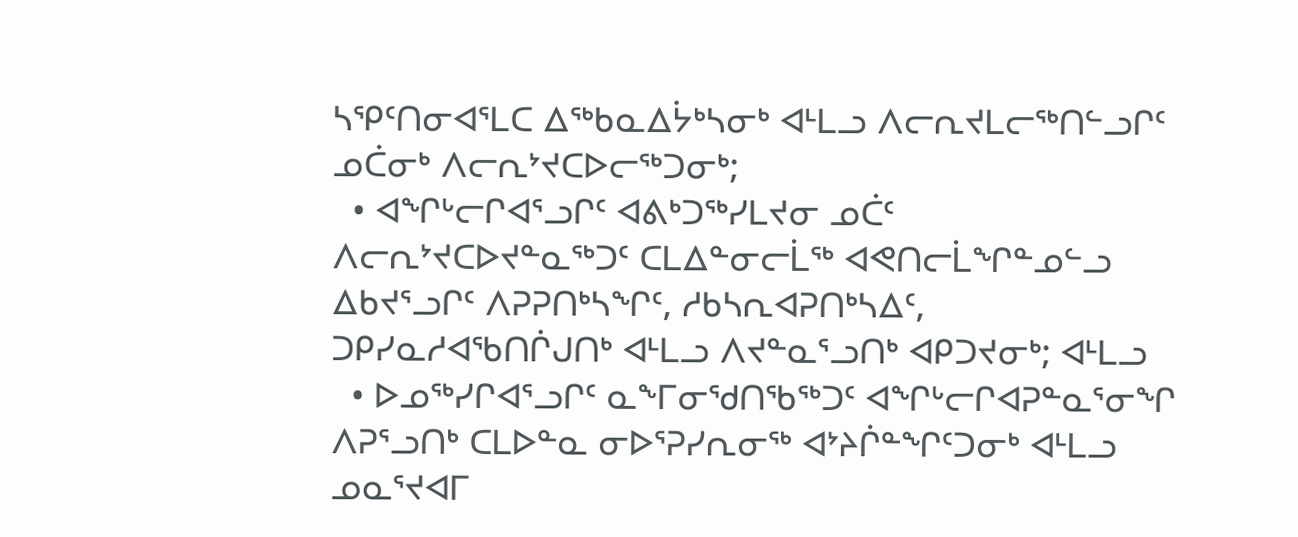ᓴᕿᑦᑎᓂᐊᕐᒪᑕ ᐃᖅᑲᓇᐃᔮᒃᓴᓂᒃ ᐊᒻᒪᓗ ᐱᓕᕆᔪᒪᓕᖅᑎᓪᓗᒋᑦ ᓄᑖᓂᒃ ᐱᓕᕆᔾᔪᑕᐅᓕᖅᑐᓂᒃ;
  • ᐊᖏᒡᓕᒋᐊᕐᓗᒋᑦ ᐊᕕᒃᑐᖅᓯᒪᔪᓂ ᓄᑖᑦ ᐱᓕᕆᔾᔪᑕᐅᔪᓐᓇᖅᑐᑦ ᑕᒪᐃᓐᓂᓕᒫᖅ ᐊᕙᑎᓕᒫᖏᓐᓄᓪᓗ ᐃᑲᔪᕐᓗᒋᑦ ᐱᕈᕈᑎᒃᓴᖏᑦ, ᓱᑲᓴᕆᐊᕈᑎᒃᓴᐃᑦ, ᑐᑭᓯᓇᓱᐊᖃᑎᒌᒍᑎᒃ ᐊᒻᒪᓗ ᐱᔪᓐᓇᕐᓗᑎᒃ ᐊᑭᑐᔪᓂᒃ; ᐊᒻᒪᓗ
  • ᐅᓄᖅᓯᒋᐊᕐᓗᒋᑦ ᓇᖕᒥᓂᖁᑎᖃᖅᑐᑦ ᐊᖏᒡᓕᒋᐊᕈᓐᓇᕐᓂᖏ ᐱᕈᕐᓗᑎᒃ ᑕᒪᐅᓐᓇ ᓂᐅᕐᕈᓯᕆᓂᖅ ᐊᔾᔨᒌᓐᖏᑦᑐᓂᒃ ᐊᒻᒪᓗ ᓄᓇᕐᔪᐊᒥ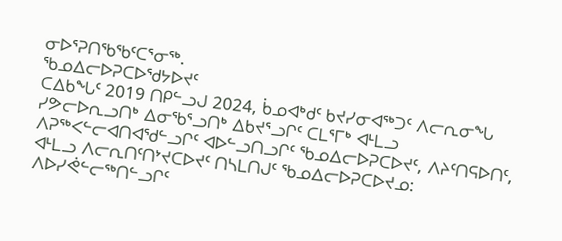ᓂᐅᕐᕈᑎᖃᖃᑦᑕᕐᓂᖅ.
ᖃᓄᐃᓕᐅᕈᑕᐅᖁᔭᐅᔪᑦ
ᑕᐃᑲᖓᑦ 2019 ᑎᑭᓪᓗᒍ 2024, ᑳᓄᐊᒃᑯᑦ ᑲᔪᓯᓂᐊᖅᑐᑦ ᐱᓕᕆᓂᖓ ᓯᕗᓕᐅᕆᓗᑎᒃ ᐃᓂᖃᕐᓗᑎᒃ ᐃᑲᔪᕐᓗᒋᑦ ᑕᒪᕐᒥᒃ ᐊᒻᒪᓗ ᐱᕈᖅᐸᓪᓕᐊᑎᐊᖁᓪᓗᒋᑦ ᐊᐅᓪᓗᑎᓗᒋᑦ ᖃᓄᐃᓕᐅᕈᑕᐅᔪᑦ, ᐱᔨᑦᑎᕋᐅᑎᑦ, ᐊᒻᒪᓗ ᐱᓕᕆᑎᑦᑎᔾᔪᑕᐅᔪᑦ ᑎᓴᒪᑎᒍᑦ ᖃᓄᐃᓕᐅᕈᑕᐅᔪᓄ: ᐱᐅᓯᕚᓪᓕᖅᑎᓪᓗᒋᑦ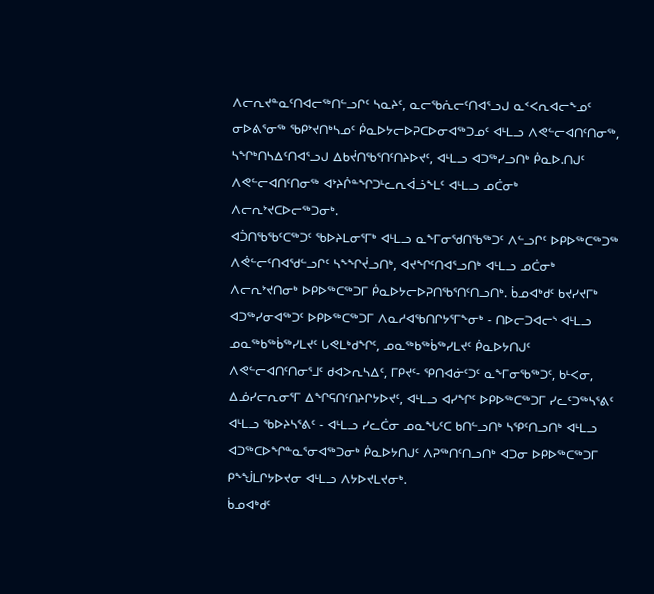ᐱᓕᕆᔪᓐᓇᑦᑎᐊᓕᖅᑎᓪᓗᒋᑦ ᓴᓇᔨᑦ, ᓇᓕᖃᕇᓕᑦᑎᐊᕐᓗᒍ ᓇᑉᐸᕆᐊᓕᖕᓄᑦ ᓂᐅᕕᕐᓂᖅ ᖃᑭᔾᔪᑎᒃᓴᓄᑦ ᑮᓇᐅᔭᓕᐅᕈᑕᐅᓂᐊᖅᑐᓄᑦ ᐊᒻᒪᓗ ᐱᕙᓪᓕᐊᑎᑦᑎᓂᖅ, ᓴᖏᒃᑎᓴᐃᑦᑎᐊᕐᓗᒍ ᐃᑲᔫᑎᖃᕐᑎᑦᑎᔨᐅᔪᑦ, ᐊᒻᒪᓗ ᐊᑐᖅᓯᓗᑎᒃ ᑮᓇᐅ.ᑎᒍᑦ ᐱᕙᓪᓕᐊᑎᑦᑎᓂᖅ ᐊᔾᔨᒌᓐᖏᑐᒻᓚᕆᐋᓘᖕᒪᑦ ᐊᒻᒪᓗ ᓄᑖᓂᒃ ᐱᓕᕆᔾᔪᑕᐅᓕᖅᑐᓂᒃ.
ᐊᑑᑎᖃᖃᑦᑕᖅᑐᑦ ᖃᐅᔨᒪᓂᕐᒥᒃ ᐊᒻᒪᓗ ᓇᖕᒥᓂᖁᑎᖃᖅᑐᑦ ᐱᓪᓗᒋᑦ ᐅᑭᐅᖅᑕᖅᑐᖅ ᐱᕚᓪᓕᑦᑎᐊᖁᓪᓗᒋᑦ ᓴᖕᖏᔫᓗᑎᒃ, ᐊᔪᖏᑦᑎᐊᕐᓗᑎᒃ ᐊᒻᒪᓗ ᓄᑖᓂᒃ ᐱᓕᕆᔾᔪᑎᓂᒃ ᐅᑭᐅᖅᑕᖅᑐᒥ ᑮᓇᐅᔭᓕᐅᕈᑎᖃᕐᑎᑦᑎᓗᑎᒃ. ᑳᓄᐊᒃᑯᑦ ᑲᔪᓯᔪᒥᒃ ᐊᑐᖅᓯᓂᐊᖅᑐᑦ ᐅᑭᐅᖅᑕᖅᑐᒥ ᐱᓇᓱᐊᖃᑎᒋᔭᕐᒥᖕᓂᒃ - ᑎᐅᓕᑐᐊᓕᔅ ᐊᒻᒪᓗ ᓄᓇᖅᑲᖅᑳᖅᓯᒪᔪᑦ ᒐᕙᒪᒃᑯᖏᑦ, ᓄᓇᖅᑲᖅᑳᖅᓯᒪᔪᑦ ᑮᓇᐅᔭᑎᒍᑦ ᐱᕙᓪᓕᐊᑎᑦᑎᓂᕐᒧᑦ ᑯᐊᐳᕆᓴᐃᑦ, ᒥᑭᔪᑦ- ᕿᑎᐊᓃᑦᑐᑦ ᓇᖕᒥᓂᖃᖅᑐᑦ, ᑲᒻᐸᓂ, ᐃᓅᓯᓕᕆᓂᕐᒥ ᐃᖏᕋᑎᑦᑎᔨᒋᔭᐅᔪᑦ, ᐊᒻᒪᓗ ᐊᓯᖏᑦ ᐅᑭᐅᖅᑕᖅᑐᒥ ᓯᓚᑦᑐᖅᓴᕐᕕᑦ ᐊᒻᒪᓗ ᖃᐅᔨᓴᕐᕕᑦ - ᐊᒻᒪᓗ ᓯᓚᑖᓂ ᓄᓇᖓᑦᑕ ᑲᑎᓪᓗᑎᒃ ᓴᕿᑦᑎᓗᑎᒃ ᐊᒻᒪᓗ ᐊᑐᖅᑕᐅᖏᓐᓇᕐᓂᐊᖅᑐᓂᒃ ᑮᓇᐅᔭᑎᒍᑦ ᐱᕈᖅᑎᑦᑎᓗᑎᒃ ᐊᑐᓂ ᐅᑭᐅᖅᑕᖅᑐᒥ ᑭᖕᖒᒪᒋᔭᐅᔪᓂ ᐊᒻᒪᓗ ᐱᔭᐅᔪᒪᔪᓂᒃ.
ᑳᓄᐊᒃᑯᑦ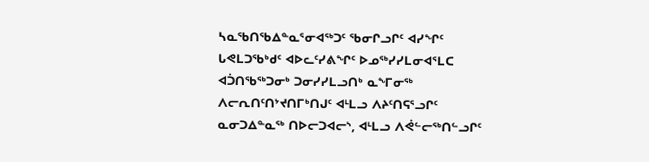ᓴᓇᖃᑎᖃᐃᓐᓇᕐᓂᐊᖅᑐᑦ ᖃᓂᒋᓗᒋᑦ ᐊᓯᖏᑦ ᒐᕙᒪᑐᖃᒃᑯᑦ ᐊᐅᓚᑦᓯᕕᖏᑦ ᐅᓄᖅᓯᓯᒪᓂᐊᕐᒪᑕ ᐊᑑᑎᖃᖅᑐᓂᒃ ᑐᓂᓯᓯᒪᓗᑎᒃ ᓇᖕᒥᓂᖅ ᐱᓕᕆᑎᑦᑎᔾᔪᑎᒥᒃᑎᒍᑦ ᐊᒻᒪᓗ ᐱᔨᑦᑎᕋᕐᓗᒋᑦ ᓇᓂᑐᐃᓐᓇᖅ ᑎᐅᓕᑐᐊᓕᔅ, ᐊᒻᒪᓗ ᐱᕚᓪᓕᖅᑎᓪᓗᒋᑦ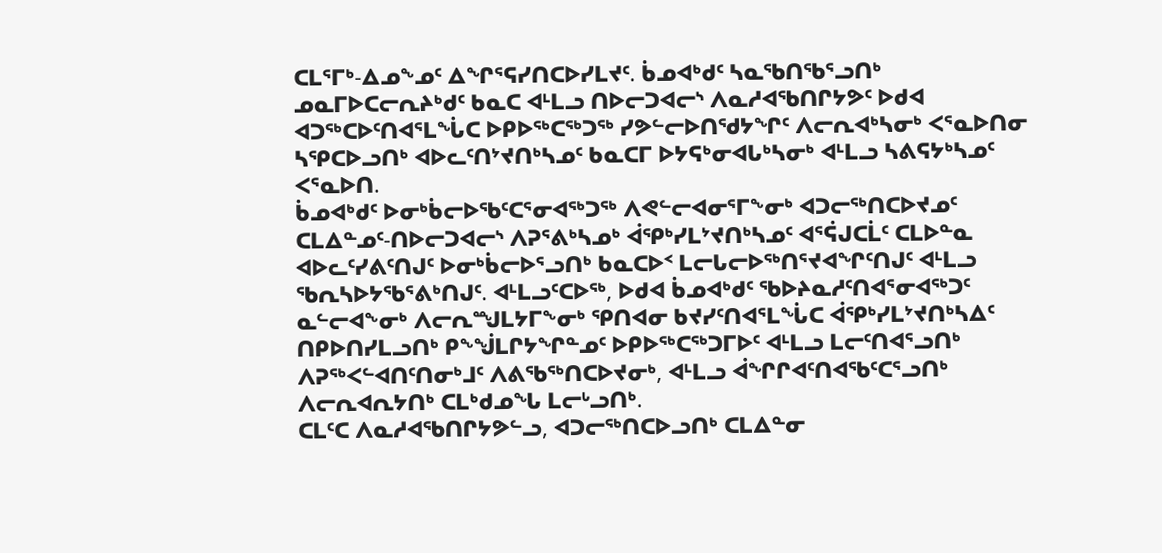ᑕᒪᕐᒥᒃ-ᐃᓄᖕᓄᑦ ᐃᖏᕐᕋᓯᑎᑕᐅᓯᒪᔪᑦ. ᑳᓄᐊᒃᑯᑦ ᓴᓇᖃᑎᖃᕐᓗᑎᒃ ᓄᓇᒥᐅᑕᓕᕆᔨᒃᑯᑦ ᑲᓇᑕ ᐊᒻᒪᓗ ᑎᐅᓕᑐᐊᓕᔅ ᐱᓇᓱᐊᖃᑎᒋᔭᕗᑦ ᐅᑯᐊ ᐊᑐᖅᑕᐅᑦᑎᐊᕐᒪᖔᑕ ᐅᑭᐅᖅᑕᖅᑐᖅ ᓯᕗᓪᓕᐅᑎᖁᔭᖏᑦ ᐱᓕᕆᐊᒃᓴᓂᒃ ᐸᕐᓇᐅᑎᓂ ᓴᕿᑕᐅᓗᑎᒃ ᐊᐅᓚᑦᑎᔾᔪᑎᒃᓴᓄᑦ ᑲᓇᑕᒥ ᐅᔭᕋᒃᓂᐊᒐᒃᓴᓂᒃ ᐊᒻᒪᓗ ᓴᕕᕋᔭᒃᓴᓄᑦ ᐸᕐᓇᐅᑎ.
ᑳᓄᐊᒃᑯᑦ ᐅᓂᒃᑳᓕᐅᖃᑦᑕᕐᓂᐊᖅᑐᖅ ᐱᕙᓪᓕᐊᓂᕐᒥᖕᓂᒃ ᐊᑐᓕᖅᑎᑕᐅᔪᓄᑦ ᑕᒪᐃᓐᓄᑦ-ᑎᐅᓕᑐᐊᓕᔅ ᐱᕈᕐᕕᒃᓴᓄᒃ ᐋᕿᒃᓯᒪᔾᔪᑎᒃᓴᓄᑦ ᐊᕐᕌᒍᑕᒫᑦ ᑕᒪᐅᓐᓇ ᐊᐅᓚᑦᓯᕕᑦᑎᒍᑦ ᐅᓂᒃᑳᓕᐅᕐᓗᑎᒃ ᑲᓇᑕᐅᑉ ᒪᓕᒐᓕᐅᖅᑎᕐᔪᐊᖏᑦᑎᒍᑦ ᐊᒻᒪᓗ ᖃᕆᓴᐅᔭᖃᕐᕕᒃᑎᒍᑦ. ᐊᒻᒪᓗᑦᑕᐅᖅ, ᐅᑯᐊ ᑳᓄᐊᒃᑯᑦ ᖃᐅᔨᓇᓱᑦᑎᐊᕐᓂᐊᖅᑐᑦ ᓇᓪᓕᐊᖕᓂᒃ ᐱᓕᕆᙳᒪᔭᒥᖕᓂᒃ ᕿᑎᐊᓂ ᑲᔪᓯᑦᑎᐊᕐᒪᖔᑕ ᐋᕿᒃᓯᒪᔾᔪᑎᒃᓴᐃᑦ ᑎᑭᐅᑎᓯᒪᓗᑎᒃ ᑭᖕᖒᒪᒋᔭᖏᓐᓄᑦ ᐅᑭᐅᖅᑕᖅᑐᒥᐅᑦ ᐊᒻᒪᓗ ᒪᓕᑦᑎᐊᕐᓗᑎᒃ ᐱᕈᖅᐸᓪᐊᑎᑦᑎᓂᒃᒧᑦ ᐱᕕᖃᖅᑎᑕᐅᔪᓂᒃ, ᐊᒻᒪᓗ ᐋᖏᒋᐊᑦᑎᐊᖃᑦᑕᕐᓗᑎᒃ ᐱᓕᕆᐊᕆᔭᑎᒃ ᑕᒪᒃᑯᓄᖓ ᒪᓕᒡᓗᑎᒃ.
ᑕᒪᑦᑕ ᐱᓇᓱᐊᖃᑎᒋᔭᕗᓪᓗ, ᐊᑐᓕᖅᑎᑕᐅᓗᑎᒃ ᑕᒪᐃᓐᓂ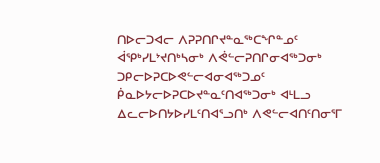ᑎᐅᓕᑐᐊᓕ ᐱᕈᕈᑎᒋᔪᓐᓇᖅᑕᖏᓐᓄᑦ ᐋᕿᒃᓯᒪᔾᔪᑎᒃᓴᓂᒃ ᐱᕚᓪᓕᕈᑎᒋᓂᐊᖅᑐᓂᒃ ᑐᑭᓕᐅᕈᑕᐅᕙᓪᓕᐊᓂᐊᖅᑐᓄᑦ ᑮᓇᐅᔭᓕᐅᕈᑕᐅᔪᓐᓇᑦᑎᐊᖅᑐᓂᒃ ᐊᒻᒪᓗ ᐃᓚᓕᐅᑎᔭᐅᓯᒪᑦᑎᐊᕐᓗᑎᒃ ᐱᕙᓪᓕᐊᑎᑦᑎᓂᕐᒥ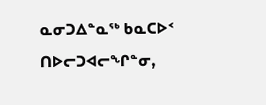ᓇᓂᑐᐃᓐᓇᖅ ᑲᓇᑕᐅᑉ ᑎᐅᓕᑐᐊᓕᖏᓐᓂ,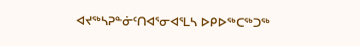ᐊᔪᖅᓴᕈᓐᓃᑦᑎᐊᕐᓂᐊᕐᒪᓴ ᐅᑭᐅᖅᑕᖅᑐᖅ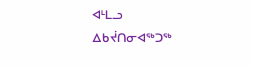ᐊᒻᒪᓗ ᐃᑲᔫᑎᓂᐊᖅᑐᖅ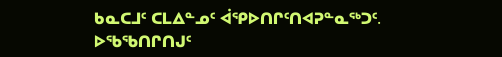ᑲᓇᑕᒧᑦ ᑕᒪᐃᓐᓄᑦ ᐋᕿᐅᑎᒋᑦᑎᐊᕈᓐᓇᖅᑐᑦ.
ᐅᖃᖃᑎᒋᑎᒍᑦ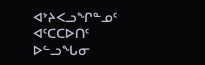ᐊᔾᔨᐸᓗᖏᓐᓄᑦ ᐊᑦᑕᑕᐅᑎᑦ
ᐅᓪᓗᖓᓂ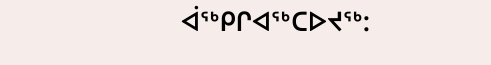ᐋᖅᑭᒋᐊᖅᑕᐅᔪᖅ: